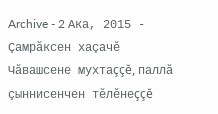Archive - 2 Ака, 2015 - Çамрăксен хаçачĕ
Чăвашсене мухтаççĕ, паллă çыннисенчен тĕлĕнеççĕ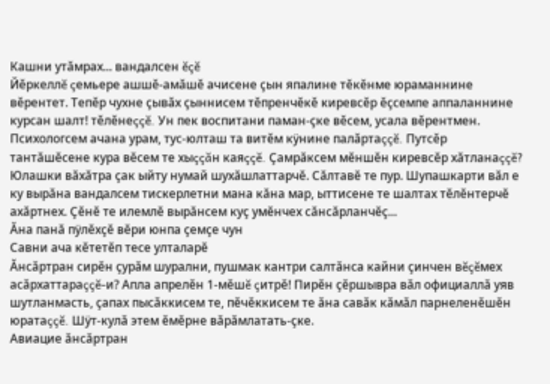Кашни утăмрах... вандалсен ĕçĕ
Йĕркеллĕ çемьере ашшĕ-амăшĕ ачисене çын япалине тĕкĕнме юраманнине вĕрентет. Тепĕр чухне çывăх çыннисем тĕпренчĕкĕ киревсĕр ĕçсемпе аппаланнине курсан шалт! тĕлĕнеççĕ. Ун пек воспитани паман-çке вĕсем, усала вĕрентмен. Психологсем ачана урам, тус-юлташ та витĕм кÿнине палăртаççĕ. Путсĕр тантăшĕсене кура вĕсем те хыççăн каяççĕ. Çамрăксем мĕншĕн киревсĕр хăтланаççĕ? Юлашки вăхăтра çак ыйту нумай шухăшлаттарчĕ. Сăлтавĕ те пур. Шупашкарти вăл е ку вырăна вандалсем тискерлетни мана кăна мар, ыттисене те шалтах тĕлĕнтерчĕ ахăртнех. Çĕнĕ те илемлĕ вырăнсем куç умĕнчех сăнсăрланчĕç...
Ăна панă пÿлĕхçĕ вĕри юнпа çемçе чун
Савни ача кĕтетĕп тесе улталарĕ
Ăнсăртран сирĕн çурăм шурални, пушмак кантри салтăнса кайни çинчен вĕçĕмех асăрхаттараççĕ-и? Апла апрелĕн 1-мĕшĕ çитрĕ! Пирĕн çĕршывра вăл официаллă уяв шутланмасть, çапах пысăккисем те, пĕчĕккисем те ăна савăк кăмăл парнеленĕшĕн юратаççĕ. Шÿт-кулă этем ĕмĕрне вăрăмлатать-çке.
Авиацие ăнсăртран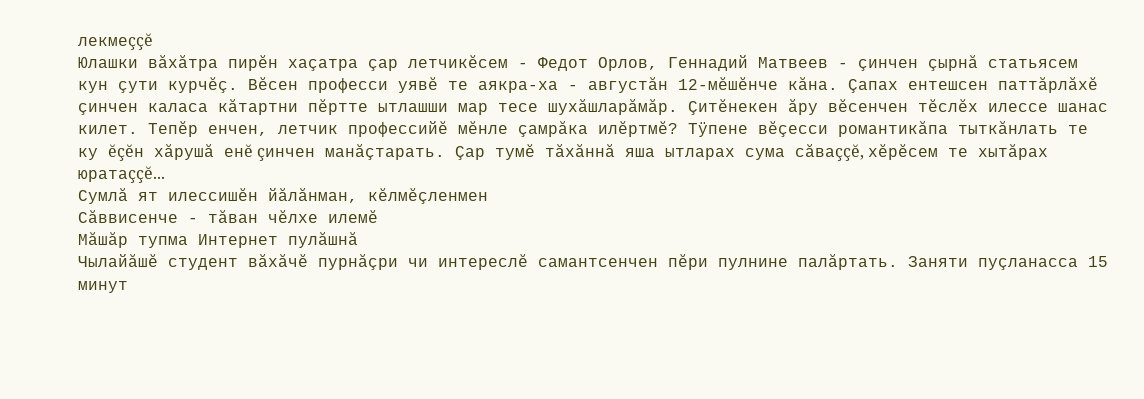лекмеççĕ
Юлашки вăхăтра пирĕн хаçатра çар летчикĕсем - Федот Орлов, Геннадий Матвеев - çинчен çырнă статьясем кун çути курчĕç. Вĕсен професси уявĕ те аякра-ха - августăн 12-мĕшĕнче кăна. Çапах ентешсен паттăрлăхĕ çинчен каласа кăтартни пĕртте ытлашши мар тесе шухăшларăмăр. Çитĕнекен ăру вĕсенчен тĕслĕх илессе шанас килет. Тепĕр енчен, летчик профессийĕ мĕнле çамрăка илĕртмĕ? Тÿпене вĕçесси романтикăпа тыткăнлать те ку ĕçĕн хăрушă енĕ çинчен манăçтарать. Çар тумĕ тăхăннă яша ытларах сума сăваççĕ, хĕрĕсем те хытăрах юратаççĕ...
Сумлă ят илессишĕн йăлăнман, кĕлмĕçленмен
Сăввисенче - тăван чĕлхе илемĕ
Мăшăр тупма Интернет пулăшнă
Чылайăшĕ студент вăхăчĕ пурнăçри чи интереслĕ самантсенчен пĕри пулнине палăртать. Заняти пуçланасса 15 минут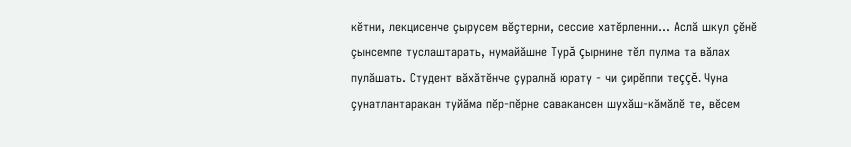кĕтни, лекцисенче çырусем вĕçтерни, сессие хатĕрленни... Аслă шкул çĕнĕ çынсемпе туслаштарать, нумайăшне Турă çырнине тĕл пулма та вăлах пулăшать. Студент вăхăтĕнче çуралнă юрату - чи çирĕппи теççĕ. Чуна çунатлантаракан туйăма пĕр-пĕрне савакансен шухăш-кăмăлĕ те, вĕсем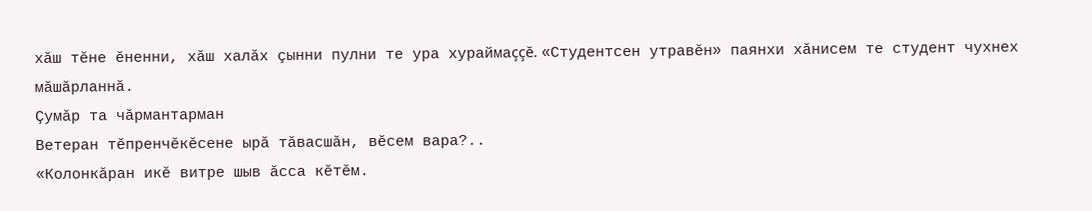хăш тĕне ĕненни, хăш халăх çынни пулни те ура хураймаççĕ. «Студентсен утравĕн» паянхи хăнисем те студент чухнех мăшăрланнă.
Çумăр та чăрмантарман
Ветеран тĕпренчĕкĕсене ырă тăвасшăн, вĕсем вара?..
«Колонкăран икĕ витре шыв ăсса кĕтĕм.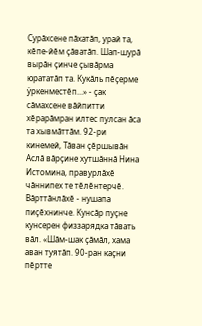Сурăхсене пăхатăп, урай та, кĕпе-йĕм çăватăп. Шап-шурă вырăн çинче çывăрма юрататăп та. Кукăль пĕçерме ÿркенместĕп...» - çак сăмахсене вăйпитти хĕрарăмран илтес пулсан ăса та хывмăттăм. 92-ри кинемей, Тăван çĕршывăн Аслă вăрçине хутшăннă Нина Истомина, правурлăхĕ чăннипех те тĕлĕнтерчĕ. Вăрттăнлăхĕ - нушапа пиçĕхнинче. Кунсăр пуçне кунсерен физзарядка тăвать вăл. «Шăм-шак çăмăл, хама аван туятăп. 90-ран каçни пĕртте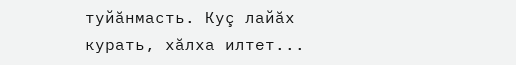туйăнмасть. Куç лайăх курать, хăлха илтет...